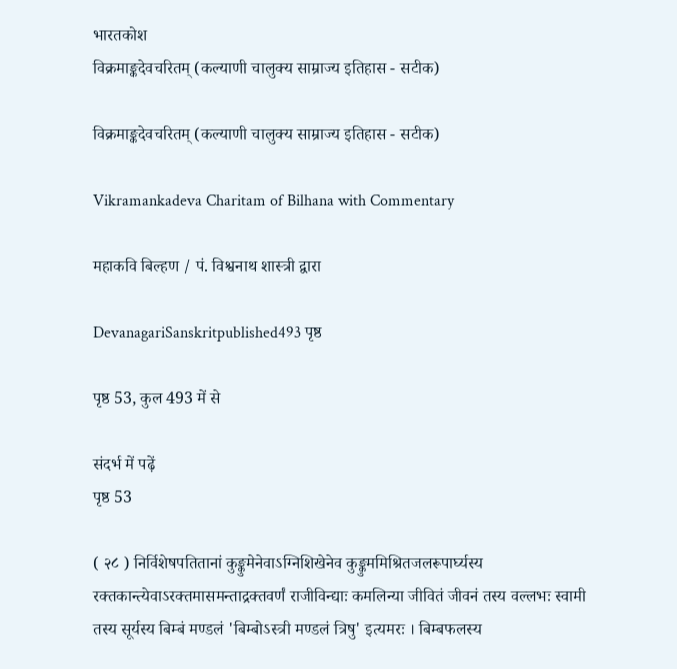भारतकोश
विक्रमाङ्कदेवचरितम् (कल्याणी चालुक्य साम्राज्य इतिहास - सटीक)

विक्रमाङ्कदेवचरितम् (कल्याणी चालुक्य साम्राज्य इतिहास - सटीक)

Vikramankadeva Charitam of Bilhana with Commentary

महाकवि बिल्हण / पं. विश्वनाथ शास्त्री द्वारा

DevanagariSanskritpublished493 पृष्ठ

पृष्ठ 53, कुल 493 में से

संदर्भ में पढ़ें
पृष्ठ 53

( २८ ) निर्विशेषपतितानां कुङ्कुमेनेवाऽग्निशिखेनेव कुङ्कुममिश्रितजलरूपार्घ्यस्य रक्तकान्त्येवाऽरक्तमासमन्ताद्रक्तवर्णं राजीविन्द्याः कमलिन्या जीवितं जीवनं तस्य वल्लभः स्वामी तस्य सूर्यस्य बिम्बं मण्डलं 'बिम्बोऽस्त्री मण्डलं त्रिषु' इत्यमरः । बिम्बफलस्य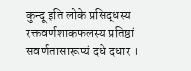कुन्दू इति लोके प्रसिद्धस्य रक्तवर्णशाकफलस्य प्रतिष्ठां सवर्णतासारूप्यं दधे दधार ।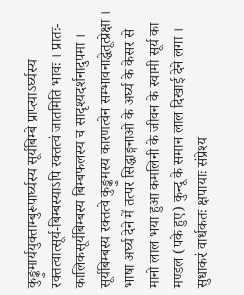कुङ्कुमार्ययुक्ताम्बुरूपार्घ्यस्य सूर्यबिम्बे प्राप्त्याऽर्घ्यस्य रक्तत्वात्सूर्य-बिम्बस्याऽपि रक्तत्वं जातमिति भावः । प्रातः- कालिकसूर्यबिम्बस्य बिम्बफलस्य च सादृश्यदर्शनादुपमा । सूर्यबिम्बस्य रक्तत्वे कुङ्कुमस्य कारणत्वेन सम्भावनाद्धेतूत्प्रेक्षा । भाषा अर्घ्य देने में तत्पर सिद्धाङ्गनाओ के अर्घ्य के केसर से मानो लाल भया हुआ कमलिनी के जीवन के स्वामी सूर्य का मण्डल (पके हुए) कुन्दू के समान लाल दिखाई देने लगा । सुधाकरं वार्धकतः क्षपायाः संप्रेश्य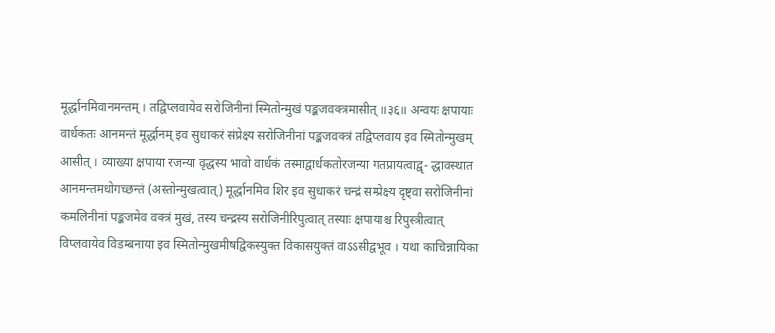मूर्द्धानमिवानमन्तम् । तद्विप्लवायेव सरोजिनीनां स्मितोन्मुखं पङ्कजवक्त्रमासीत् ॥३६॥ अन्वयः क्षपायाः वार्धकतः आनमन्तं मूर्द्धानम् इव सुधाकरं संप्रेक्ष्य सरोजिनीनां पङ्कजवक्त्रं तद्विप्लवाय इव स्मितोन्मुखम् आसीत् । व्याख्या क्षपाया रजन्या वृद्धस्य भावो वार्धकं तस्माद्वार्धकतोरजन्या गतप्रायत्वाद्वृ- द्धावस्थात आनमन्तमधोगच्छन्तं (अस्तोन्मुखत्वात्) मूर्द्धानमिव शिर इव सुधाकरं चन्द्रं सम्प्रेक्ष्य दृष्ट्वा सरोजिनीनां कमलिनीनां पङ्कजमेव वक्त्रं मुखं, तस्य चन्द्रस्य सरोजिनीरिपुत्वात् तस्याः क्षपायाश्च रिपुस्त्रीत्वात् विप्लवायेव विडम्बनाया इव स्मितोन्मुखमीषद्विकस्युक्त विकासयुक्तं वाऽऽसीद्वभूव । यथा काचिन्नायिका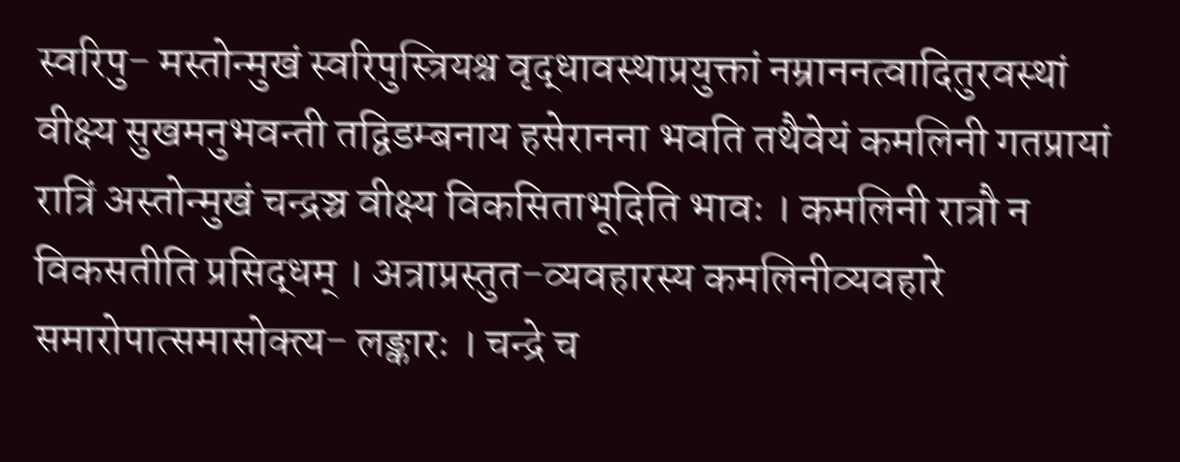स्वरिपु- मस्तोन्मुखं स्वरिपुस्त्रियश्च वृद्धावस्थाप्रयुक्तां नम्राननत्वादितुरवस्थां वीक्ष्य सुखमनुभवन्ती तद्विडम्बनाय हसेरानना भवति तथैवेयं कमलिनी गतप्रायां रात्रिं अस्तोन्मुखं चन्द्रञ्च वीक्ष्य विकसिताभूदिति भावः । कमलिनी रात्रौ न विकसतीति प्रसिद्धम् । अत्राप्रस्तुत-व्यवहारस्य कमलिनीव्यवहारे समारोपात्समासोक्त्य- लङ्कारः । चन्द्रे च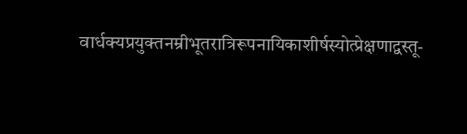वार्धक्यप्रयुक्तनम्रीभूतरात्रिरूपनायिकाशीर्षस्योत्प्रेक्षणाद्वस्तू-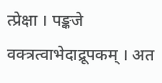त्प्रेक्षा । पङ्कजे वक्त्रत्वाभेदाद्रूपकम् । अत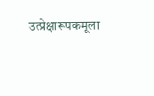उत्प्रेक्षारूपकमूला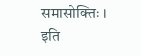समासोक्तिः । इति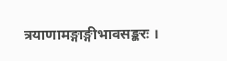त्रयाणामङ्गाङ्गीभावसङ्करः ।